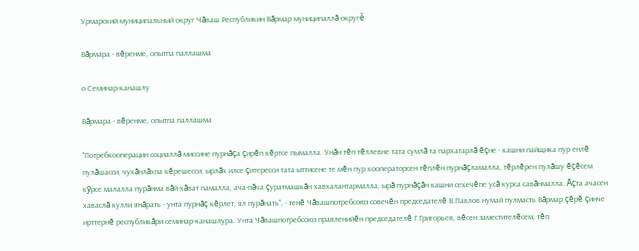Урмарский муниципальный округ Чăваш Республикин Вăрмар муниципаллă округě

Вăрмара - вĕренме, опытпа паллашма

o Семинар-канашлу

Вăрмара - вĕренме, опытпа паллашма

"Потребкооперацин социаллă миссине пурнăçа çирĕп кĕртсе пымалла. Унăн тĕп тĕллевне тата сумлă та пархатарлă ĕçне - кашни пайщика пур енлĕ пулăшасси, чухăнлăхпа кĕрешесси, ырлăх илсе çитересси тата ыттисене те мĕн пур кооператорсен тĕплĕн пурнăçламалла, тĕрлĕрен пулăшу ĕçĕсем кỹрсе малалла пурăнма вăй-хăват памалла, ача-пăча çуратмашкăн хавхалантармалла, ырă пурнăçăн кашни сехечĕпе усă курса савăнмалла. Ăçта ачасен хаваслă кулли янăрать - унта пурнăç кĕрлет, ял пурăнать", - тенĕ Чăвашпотребсоюз совечĕн председателĕ В.Павлов нумай пулмасть Вăрмар çĕрĕ çинче ирттернĕ республикăри семинар-канашлура. Унта Чăвашпотребсоюз правленийĕн председателĕ Г.Григорьев, вĕсен заместителĕсем, тĕп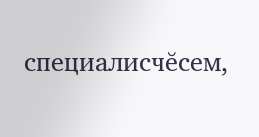специалисчĕсем,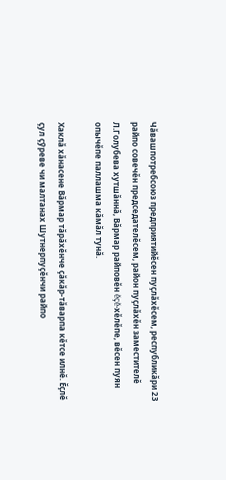Чăвашпотребсоюз предприятийĕсен пуçлăхĕсем, республикăри 23 райпо совечĕн председателĕсем, район пуçлăхĕн заместителĕ Л.Голубева хутшăннă, Вăрмар райповĕн ĕçĕ-хĕлĕпе, вĕсен пуян опычĕпе паллашма кăмăл тунă.

Хаклă хăнасене Вăрмар тăрăхĕнче çăкăр-тăварпа кĕтсе илнĕ. Ĕçлĕ çул çỹреве чи малтанах Шутнерпуçĕнчи райпо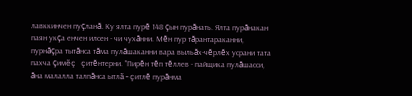лавккинчен пуçланă. Ку ялта пурĕ 148 çын пурăнать. Ялта пурăнакан паян укçа енчен илсен - чи чухăнни. Мĕн пур тăрантараканни, пурнăçра тытăнса тăма пулăшаканни вара выльăх-чĕрлĕх усрани тата пахча çимĕç çитĕнтерни. "Пирĕн тĕп тĕллев - пайщика пулăшасси, ăна малалла талпăнса ытлă-çитлĕ пурăнма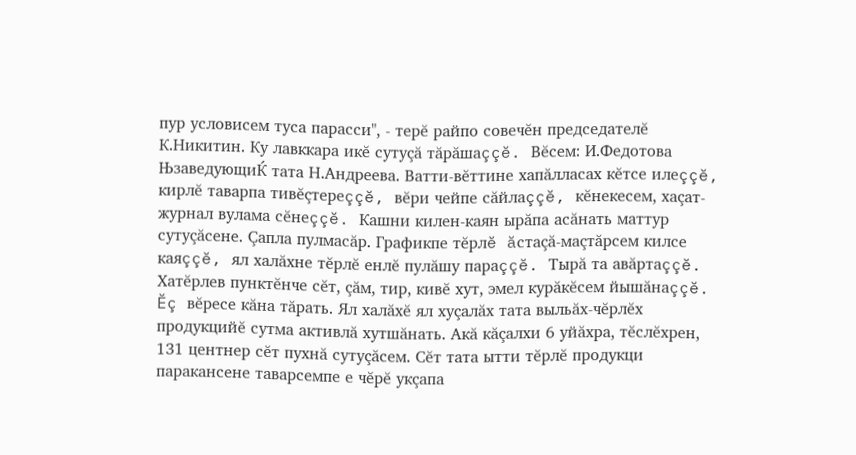пур условисем туса парасси", - терĕ райпо совечĕн председателĕ К.Никитин. Ку лавккара икĕ сутуçă тăрăшаççĕ. Вĕсем: И.Федотова ЊзаведующиЌ тата Н.Андреева. Ватти-вĕттине хапăлласах кĕтсе илеççĕ, кирлĕ таварпа тивĕçтереççĕ, вĕри чейпе сăйлаççĕ, кĕнекесем, хаçат-журнал вулама сĕнеççĕ. Кашни килен-каян ырăпа асăнать маттур сутуçăсене. Çапла пулмасăр. Графикпе тĕрлĕ ăстаçă-маçтăрсем килсе каяççĕ, ял халăхне тĕрлĕ енлĕ пулăшу параççĕ. Тырă та авăртаççĕ. Хатĕрлев пунктĕнче сĕт, çăм, тир, кивĕ хут, эмел курăкĕсем йышăнаççĕ. Ĕç вĕресе кăна тăрать. Ял халăхĕ ял хуçалăх тата выльăх-чĕрлĕх продукцийĕ сутма активлă хутшăнать. Акă кăçалхи 6 уйăхра, тĕслĕхрен, 131 центнер сĕт пухнă сутуçăсем. Сĕт тата ытти тĕрлĕ продукци паракансене таварсемпе е чĕрĕ укçапа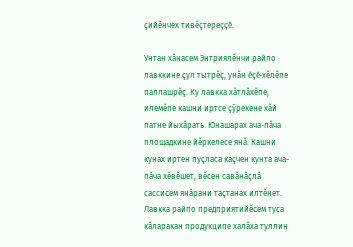çийĕнчех тивĕçтереççĕ.

Унтан хăнасем Энтриялĕнчи райпо лавккине çул тытрĕç, унăн ĕçĕ-хĕлĕпе паллашрĕç. Ку лавкка хăтлăхĕпе, илемĕпе кашни иртсе çỹрекене хăй патне йыхăрать. Юнашарах ача-пăча площадкине йĕркелесе янă. Кашни кунах иртен пуçласа каçчен кунта ача-пăча хĕвĕшет, вĕсен савăнăçлă сассисем янăрани таçтанах илтĕнет. Лавкка райпо предприятийĕсем туса кăларакан продукципе халăха туллин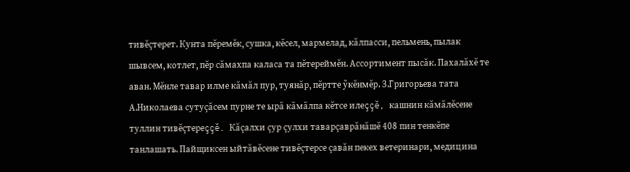тивĕçтерет. Кунта пĕремĕк, сушка, кĕсел, мармелад, кăлпасси, пельмень, пылак шывсем, котлет, пĕр сăмахпа каласа та пĕтереймĕн. Ассортимент пысăк. Пахалăхĕ те аван. Мĕнле тавар илме кăмăл пур, туянăр, пĕртте ỹкĕнмĕр. З.Григорьева тата А.Николаева сутуçăсем пурне те ырă кăмăлпа кĕтсе илеççĕ, кашнин кăмăлĕсене туллин тивĕçтереççĕ. Кăçалхи çур çулхи таварçаврăнăшĕ 408 пин тенкĕпе танлашать. Пайщиксен ыйтăвĕсене тивĕçтерсе çавăн пекех ветеринари, медицина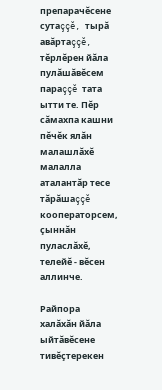препарачĕсене сутаççĕ, тырă авăртаççĕ, тĕрлĕрен йăла пулăшăвĕсем параççĕ тата ытти те. Пĕр сăмахпа кашни пĕчĕк ялăн малашлăхĕ малалла аталантăр тесе тăрăшаççĕ кооператорсем, çыннăн пуласлăхĕ, телейĕ - вĕсен аллинче.

Райпора халăхăн йăла ыйтăвĕсене тивĕçтерекен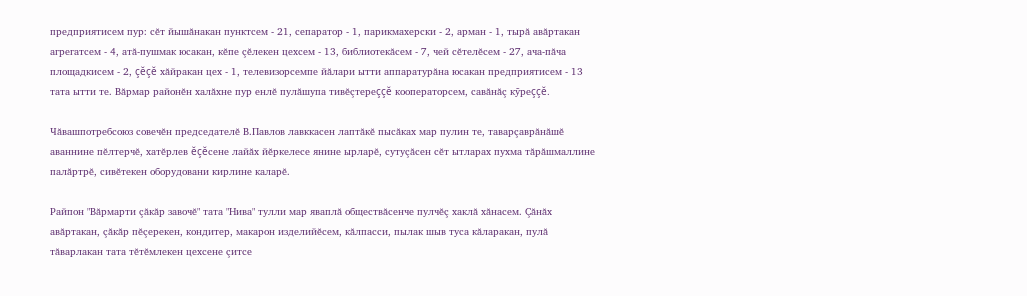предприятисем пур: сĕт йышăнакан пунктсем - 21, сепаратор - 1, парикмахерски - 2, арман - 1, тырă авăртакан агрегатсем - 4, атă-пушмак юсакан, кĕпе çĕлекен цехсем - 13, библиотекăсем - 7, чей сĕтелĕсем - 27, ача-пăча площадкисем - 2, çĕçĕ хăйракан цех - 1, телевизорсемпе йăлари ытти аппаратурăна юсакан предприятисем - 13 тата ытти те. Вăрмар районĕн халăхне пур енлĕ пулăшупа тивĕçтереççĕ кооператорсем, савăнăç кỹреççĕ.

Чăвашпотребсоюз совечĕн председателĕ В.Павлов лавккасен лаптăкĕ пысăках мар пулин те, таварçаврăнăшĕ аваннине пĕлтерчĕ, хатĕрлев ĕçĕсене лайăх йĕркелесе янине ырларĕ, сутуçăсен сĕт ытларах пухма тăрăшмаллине палăртрĕ, сивĕтекен оборудовани кирлине каларĕ.

Райпон "Вăрмарти çăкăр завочĕ" тата "Нива" тулли мар яваплă обществăсенче пулчĕç хаклă хăнасем. Çăнăх авăртакан, çăкăр пĕçерекен, кондитер, макарон изделийĕсем, кăлпасси, пылак шыв туса кăларакан, пулă тăварлакан тата тĕтĕмлекен цехсене çитсе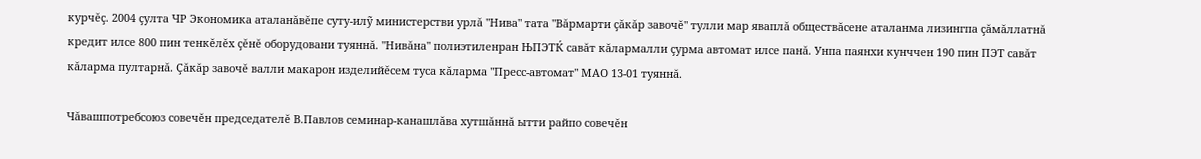курчĕç. 2004 çулта ЧР Экономика аталанăвĕпе суту-илỹ министерстви урлă "Нива" тата "Вăрмарти çăкăр завочĕ" тулли мар яваплă обществăсене аталанма лизингпа çăмăллатнă кредит илсе 800 пин тенкĕлĕх çĕнĕ оборудовани туяннă. "Нивăна" полиэтиленран ЊПЭТЌ савăт кăлармалли çурма автомат илсе панă. Унпа паянхи кунччен 190 пин ПЭТ савăт кăларма пултарнă. Çăкăр завочĕ валли макарон изделийĕсем туса кăларма "Пресс-автомат" МАО 13-01 туяннă.

Чăвашпотребсоюз совечĕн председателĕ В.Павлов семинар-канашлăва хутшăннă ытти райпо совечĕн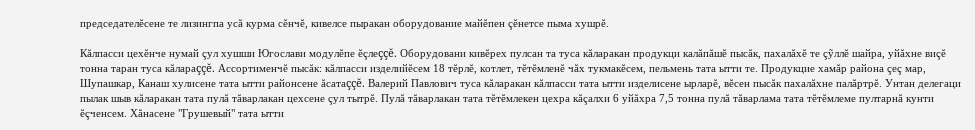председателĕсене те лизингпа усă курма сĕнчĕ, кивелсе пыракан оборудование майĕпен çĕнетсе пыма хушрĕ.

Кăлпасси цехĕнче нумай çул хушши Югослави модулĕпе ĕçлеççĕ. Оборудовани кивĕрех пулсан та туса кăларакан продукци калăпăшĕ пысăк, пахалăхĕ те çỹллĕ шайра, уйăхне виçĕ тонна таран туса кăлараççĕ. Ассортименчĕ пысăк: кăлпасси изделийĕсем 18 тĕрлĕ, котлет, тĕтĕмленĕ чăх тукмакĕсем, пельмень тата ытти те. Продукцие хамăр района çеç мар, Шупашкар, Канаш хулисене тата ытти районсене ăсатаççĕ. Валерий Павлович туса кăларакан кăлпасси тата ытти изделисене ырларĕ, вĕсен пысăк пахалăхне палăртрĕ. Унтан делегаци пылак шыв кăларакан тата пулă тăварлакан цехсене çул тытрĕ. Пулă тăварлакан тата тĕтĕмлекен цехра кăçалхи 6 уйăхра 7,5 тонна пулă тăварлама тата тĕтĕмлеме пултарнă кунти ĕçченсем. Хăнасене "Грушевый" тата ытти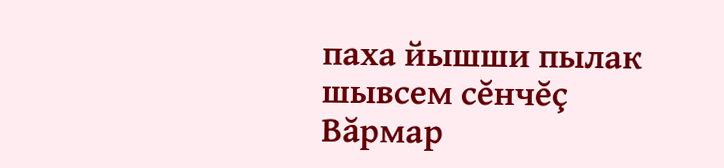паха йышши пылак шывсем сĕнчĕç Вăрмар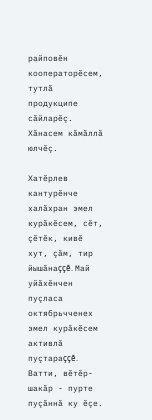райповĕн кооператорĕсем, тутлă продукципе сăйларĕç. Хăнасем кăмăллă юлчĕç.

Хатĕрлев кантурĕнче халăхран эмел курăкĕсем, сĕт, çĕтĕк, кивĕ хут, çăм, тир йышăнаççĕ. Май уйăхĕнчен пуçласа октябрьчченех эмел курăкĕсем активлă пуçтараççĕ. Ватти, вĕтĕр-шакăр - пурте пуçăннă ку ĕçе.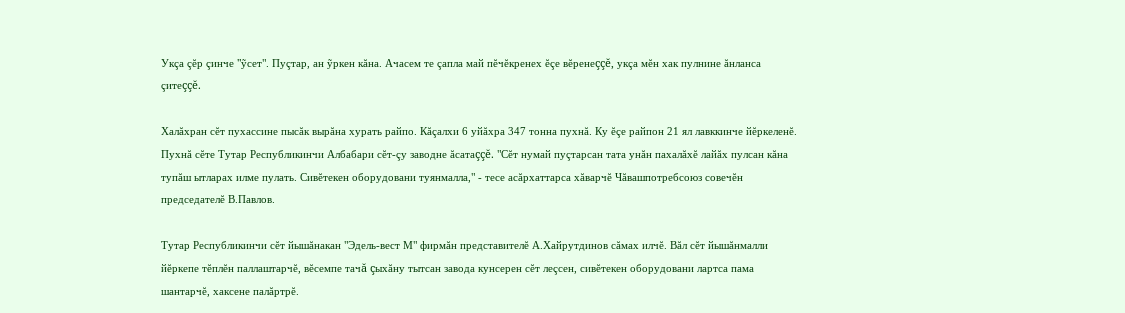Укçа çĕр çинче "ỹсет". Пуçтар, ан ỹркен кăна. Ачасем те çапла май пĕчĕкренех ĕçе вĕренеççĕ, укçа мĕн хак пулнине ăнланса çитеççĕ.

Халăхран сĕт пухассине пысăк вырăна хурать райпо. Кăçалхи 6 уйăхра 347 тонна пухнă. Ку ĕçе райпон 21 ял лавккинче йĕркеленĕ. Пухнă сĕте Тутар Республикинчи Албабари сĕт-çу заводне ăсатаççĕ. "Сĕт нумай пуçтарсан тата унăн пахалăхĕ лайăх пулсан кăна тупăш ытларах илме пулать. Сивĕтекен оборудовани туянмалла," - тесе асăрхаттарса хăварчĕ Чăвашпотребсоюз совечĕн председателĕ В.Павлов.

Тутар Республикинчи сĕт йышăнакан "Эдель-вест М" фирмăн представителĕ А.Хайрутдинов сăмах илчĕ. Вăл сĕт йышăнмалли йĕркепе тĕплĕн паллаштарчĕ, вĕсемпе тачă çыхăну тытсан завода кунсерен сĕт леçсен, сивĕтекен оборудовани лартса пама шантарчĕ, хаксене палăртрĕ.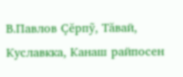В.Павлов Çĕрпỹ, Тăвай, Куславкка, Канаш райпосен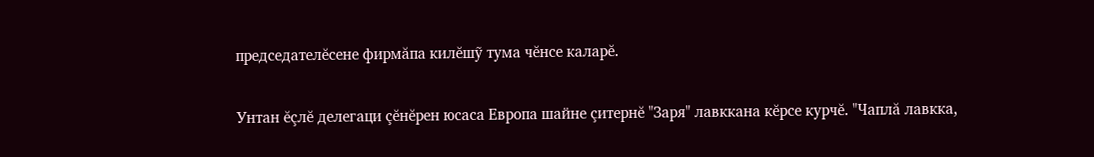председателĕсене фирмăпа килĕшỹ тума чĕнсе каларĕ.

Унтан ĕçлĕ делегаци çĕнĕрен юсаса Европа шайне çитернĕ "Заря" лавккана кĕрсе курчĕ. "Чаплă лавкка,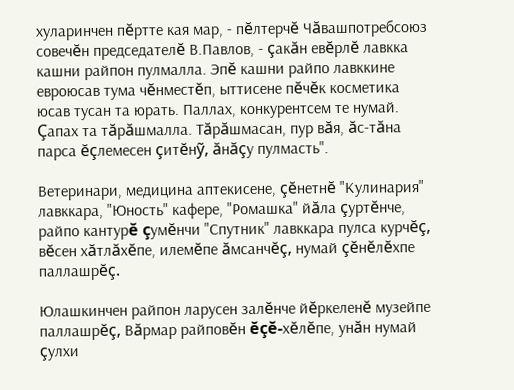хуларинчен пĕртте кая мар, - пĕлтерчĕ Чăвашпотребсоюз совечĕн председателĕ В.Павлов, - çакăн евĕрлĕ лавкка кашни райпон пулмалла. Эпĕ кашни райпо лавккине евроюсав тума чĕнместĕп, ыттисене пĕчĕк косметика юсав тусан та юрать. Паллах, конкурентсем те нумай. Çапах та тăрăшмалла. Тăрăшмасан, пур вăя, ăс-тăна парса ĕçлемесен çитĕнỹ, ăнăçу пулмасть".

Ветеринари, медицина аптекисене, çĕнетнĕ "Кулинария" лавккара, "Юность" кафере, "Ромашка" йăла çуртĕнче, райпо кантурĕ çумĕнчи "Спутник" лавккара пулса курчĕç, вĕсен хăтлăхĕпе, илемĕпе ăмсанчĕç, нумай çĕнĕлĕхпе паллашрĕç.

Юлашкинчен райпон ларусен залĕнче йĕркеленĕ музейпе паллашрĕç, Вăрмар райповĕн ĕçĕ-хĕлĕпе, унăн нумай çулхи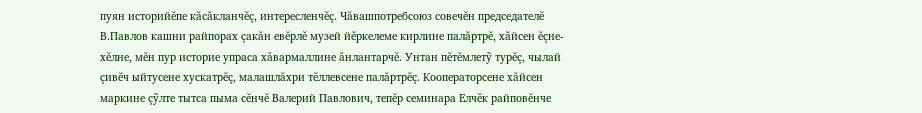пуян историйĕпе кăсăкланчĕç, интересленчĕç. Чăвашпотребсоюз совечĕн председателĕ В.Павлов кашни райпорах çакăн евĕрлĕ музей йĕркелеме кирлине палăртрĕ, хăйсен ĕçне-хĕлне, мĕн пур историе упраса хăвармаллине ăнлантарчĕ. Унтан пĕтĕмлетỹ турĕç, чылай çивĕч ыйтусене хускатрĕç, малашлăхри тĕллевсене палăртрĕç. Кооператорсене хăйсен маркине çỹлте тытса пыма сĕнчĕ Валерий Павлович, тепĕр семинара Елчĕк райповĕнче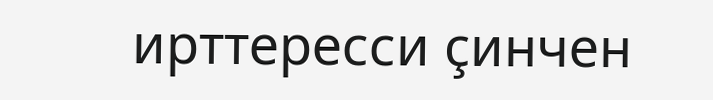ирттересси çинчен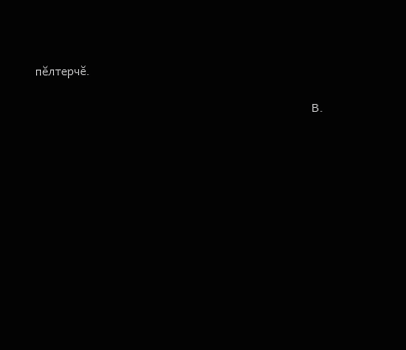пĕлтерчĕ.

                                                                                            В.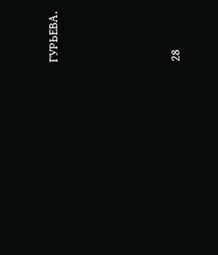ГУРЬЕВА.





28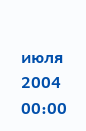июля 2004
00:00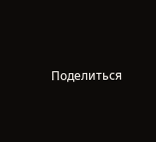Поделиться